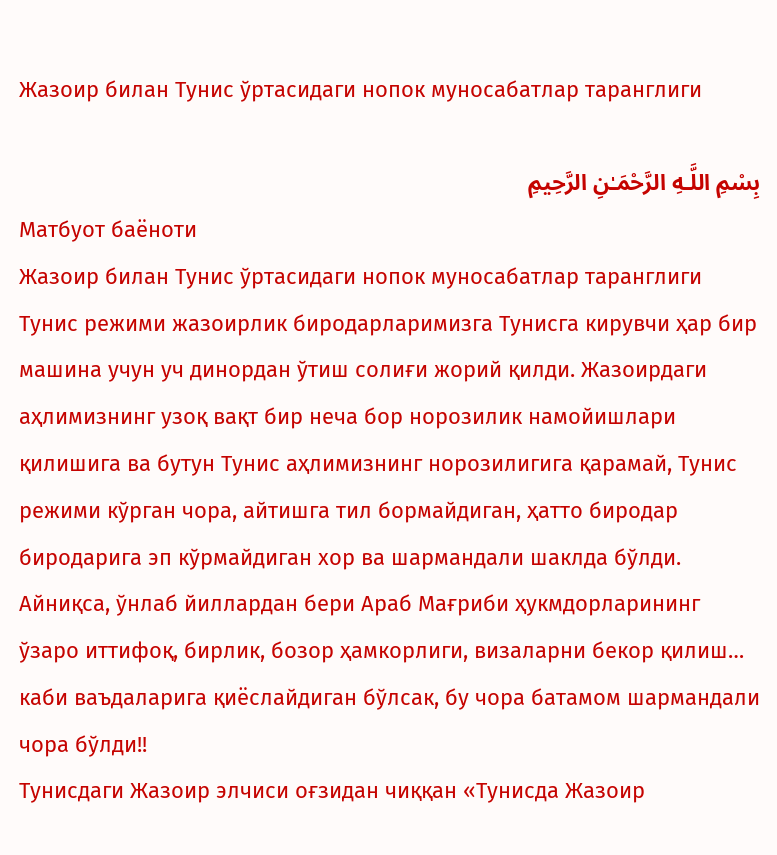Жазоир билан Тунис ўртасидаги нопок муносабатлар таранглиги

بِسْمِ اللَّـهِ الرَّحْمَـٰنِ الرَّحِيمِ
Матбуот баёноти
Жазоир билан Тунис ўртасидаги нопок муносабатлар таранглиги
Тунис режими жазоирлик биродарларимизга Тунисга кирувчи ҳар бир машина учун уч динордан ўтиш солиғи жорий қилди. Жазоирдаги аҳлимизнинг узоқ вақт бир неча бор норозилик намойишлари қилишига ва бутун Тунис аҳлимизнинг норозилигига қарамай, Тунис режими кўрган чора, айтишга тил бормайдиган, ҳатто биродар биродарига эп кўрмайдиган хор ва шармандали шаклда бўлди. Айниқса, ўнлаб йиллардан бери Араб Мағриби ҳукмдорларининг ўзаро иттифоқ, бирлик, бозор ҳамкорлиги, визаларни бекор қилиш… каби ваъдаларига қиёслайдиган бўлсак, бу чора батамом шармандали чора бўлди!!
Тунисдаги Жазоир элчиси оғзидан чиққан «Тунисда Жазоир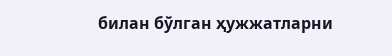билан бўлган ҳужжатларни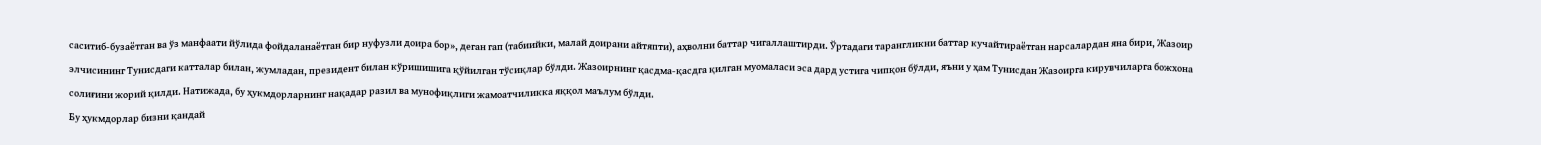саситиб-бузаётган ва ўз манфаати йўлида фойдаланаётган бир нуфузли доира бор», деган гап (табиийки, малай доирани айтяпти), аҳволни баттар чигаллаштирди. Ўртадаги тарангликни баттар кучайтираётган нарсалардан яна бири, Жазоир элчисининг Тунисдаги катталар билан, жумладан, президент билан кўришишига қўйилган тўсиқлар бўлди. Жазоирнинг қасдма-қасдга қилган муомаласи эса дард устига чипқон бўлди, яъни у ҳам Тунисдан Жазоирга кирувчиларга божхона солиғини жорий қилди. Натижада, бу ҳукмдорларнинг нақадар разил ва мунофиқлиги жамоатчиликка яққол маълум бўлди.
Бу ҳукмдорлар бизни қандай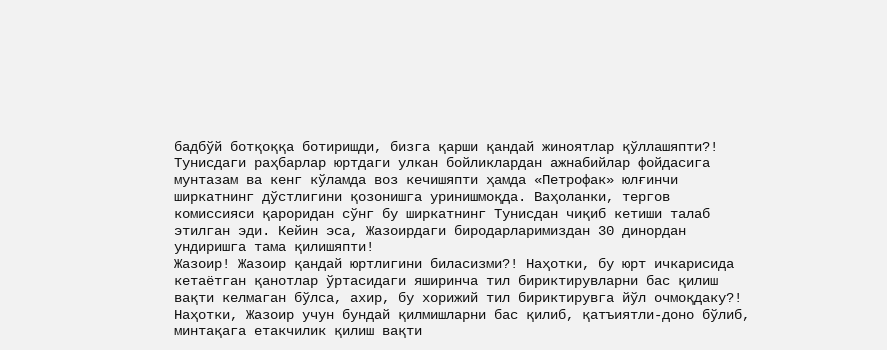бадбўй ботқоққа ботиришди, бизга қарши қандай жиноятлар қўллашяпти?!
Тунисдаги раҳбарлар юртдаги улкан бойликлардан ажнабийлар фойдасига мунтазам ва кенг кўламда воз кечишяпти ҳамда «Петрофак» юлғинчи ширкатнинг дўстлигини қозонишга уринишмоқда. Ваҳоланки, тергов комиссияси қароридан сўнг бу ширкатнинг Тунисдан чиқиб кетиши талаб этилган эди. Кейин эса, Жазоирдаги биродарларимиздан 30 динордан ундиришга тама қилишяпти!
Жазоир! Жазоир қандай юртлигини биласизми?! Наҳотки, бу юрт ичкарисида кетаётган қанотлар ўртасидаги яширинча тил бириктирувларни бас қилиш вақти келмаган бўлса, ахир, бу хорижий тил бириктирувга йўл очмоқдаку?! Наҳотки, Жазоир учун бундай қилмишларни бас қилиб, қатъиятли-доно бўлиб, минтақага етакчилик қилиш вақти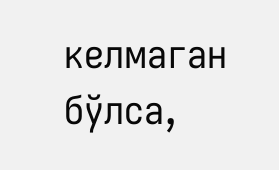келмаган бўлса,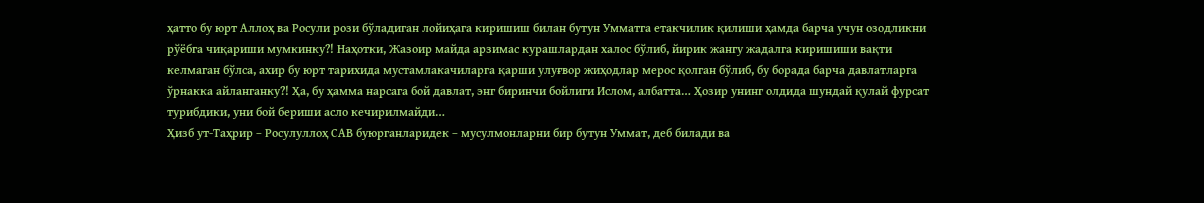ҳатто бу юрт Аллоҳ ва Росули рози бўладиган лойиҳага киришиш билан бутун Умматга етакчилик қилиши ҳамда барча учун озодликни рўёбга чиқариши мумкинку?! Наҳотки, Жазоир майда арзимас курашлардан халос бўлиб, йирик жангу жадалга киришиши вақти келмаган бўлса, ахир бу юрт тарихида мустамлакачиларга қарши улуғвор жиҳодлар мерос қолган бўлиб, бу борада барча давлатларга ўрнакка айланганку?! Ҳа, бу ҳамма нарсага бой давлат, энг биринчи бойлиги Ислом, албатта… Ҳозир унинг олдида шундай қулай фурсат турибдики, уни бой бериши асло кечирилмайди…
Ҳизб ут-Таҳрир – Росулуллоҳ САВ буюрганларидек – мусулмонларни бир бутун Уммат, деб билади ва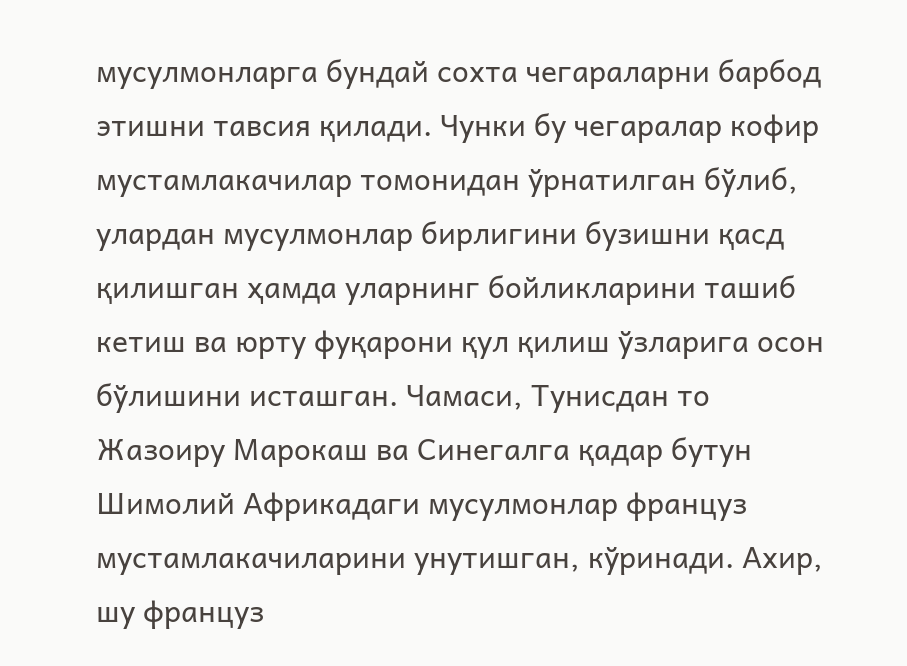мусулмонларга бундай сохта чегараларни барбод этишни тавсия қилади. Чунки бу чегаралар кофир мустамлакачилар томонидан ўрнатилган бўлиб, улардан мусулмонлар бирлигини бузишни қасд қилишган ҳамда уларнинг бойликларини ташиб кетиш ва юрту фуқарони қул қилиш ўзларига осон бўлишини исташган. Чамаси, Тунисдан то Жазоиру Марокаш ва Синегалга қадар бутун Шимолий Африкадаги мусулмонлар француз мустамлакачиларини унутишган, кўринади. Ахир, шу француз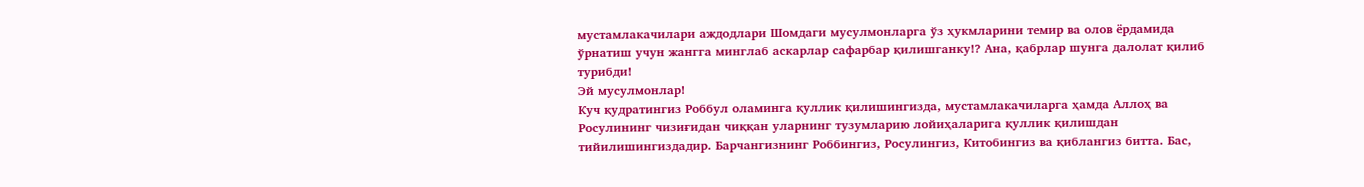мустамлакачилари аждодлари Шомдаги мусулмонларга ўз ҳукмларини темир ва олов ёрдамида ўрнатиш учун жангга минглаб аскарлар сафарбар қилишганку!? Ана, қабрлар шунга далолат қилиб турибди!
Эй мусулмонлар!
Куч қудратингиз Роббул оламинга қуллик қилишингизда, мустамлакачиларга ҳамда Аллоҳ ва Росулининг чизиғидан чиққан уларнинг тузумларию лойиҳаларига қуллик қилишдан тийилишингиздадир. Барчангизнинг Роббингиз, Росулингиз, Китобингиз ва қиблангиз битта. Бас,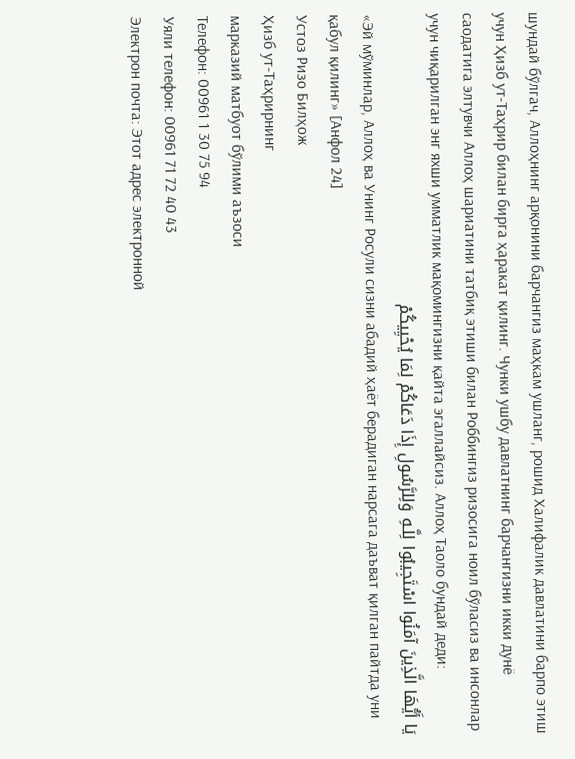шундай бўлгач, Аллоҳнинг арқонини барчангиз маҳкам ушланг, рошид Халифалик давлатини барпо этиш учун Ҳизб ут-Таҳрир билан бирга ҳаракат қилинг. Чунки ушбу давлатнинг барчангизни икки дунё саодатига элтувчи Аллоҳ шариатини татбиқ этиши билан Роббингиз ризосига ноил бўласиз ва инсонлар учун чиқарилган энг яхши умматлик мақомингизни қайта эгаллайсиз. Аллоҳ Таоло бундай деди:
يَا أَيُّهَا الَّذِينَ آمَنُوا اسْتَجِيبُوا لِلَّـهِ وَلِلرَّسُولِ إِذَا دَعَاكُمْ لِمَا يُحْيِيكُمْ
«Эй мўминлар, Аллоҳ ва Унинг Росули сизни абадий ҳаёт берадиган нарсага даъват қилган пайтда уни қабул қилинг» [Анфол 24]
Устоз Ризо Билҳож
Ҳизб ут-Таҳрирнинг
марказий матбуот бўлими аъзоси
Телефон: 00961 1 30 75 94
Уяли телефон: 00961 71 72 40 43
Электрон почта: Этот адрес электронной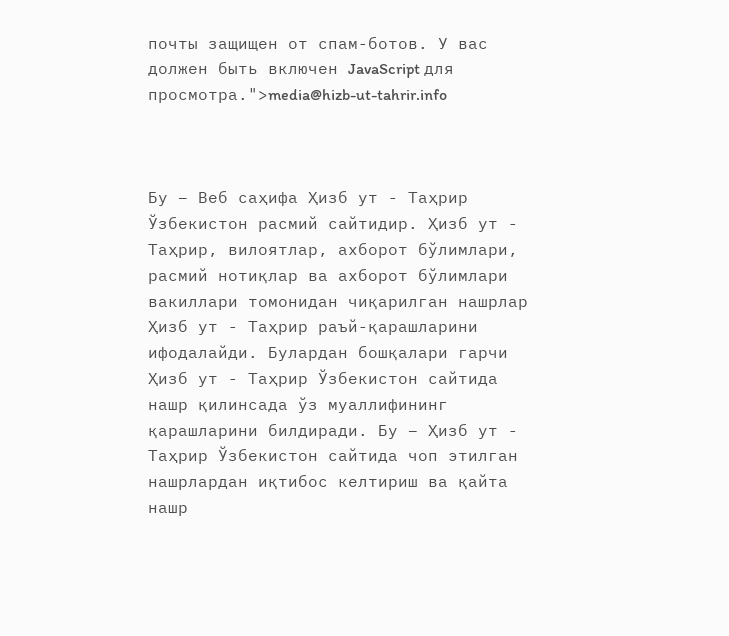почты защищен от спам-ботов. У вас должен быть включен JavaScript для просмотра.">media@hizb-ut-tahrir.info



Бу – Веб саҳифа Ҳизб ут - Таҳрир Ўзбекистон расмий сайтидир. Ҳизб ут - Таҳрир, вилоятлар, ахборот бўлимлари, расмий нотиқлар ва ахборот бўлимлари вакиллари томонидан чиқарилган нашрлар Ҳизб ут - Таҳрир раъй-қарашларини ифодалайди. Булардан бошқалари гарчи Ҳизб ут - Таҳрир Ўзбекистон сайтида нашр қилинсада ўз муаллифининг қарашларини билдиради. Бу – Ҳизб ут - Таҳрир Ўзбекистон сайтида чоп этилган нашрлардан иқтибос келтириш ва қайта нашр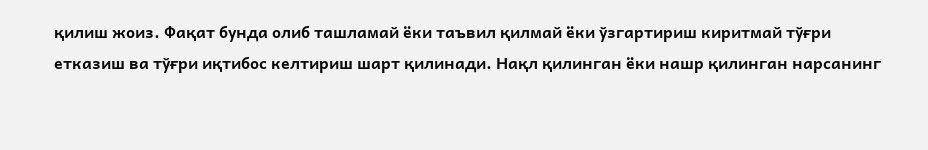қилиш жоиз. Фақат бунда олиб ташламай ёки таъвил қилмай ёки ўзгартириш киритмай тўғри етказиш ва тўғри иқтибос келтириш шарт қилинади. Нақл қилинган ёки нашр қилинган нарсанинг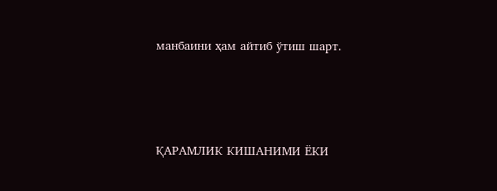манбаини ҳам айтиб ўтиш шарт.




ҚАРАМЛИК КИШАНИМИ ЁКИ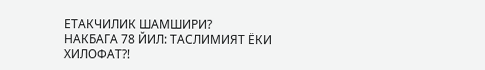ЕТАКЧИЛИК ШАМШИРИ?
НАКБАГА 78 ЙИЛ: ТАСЛИМИЯТ ЁКИ ХИЛОФАТ?!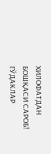ХИЛОФАТДАН БОШҚАСИ САРОБ!
ГЎДАКЛАР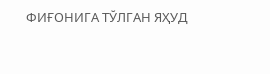ФИҒОНИГА ТЎЛГАН ЯҲУД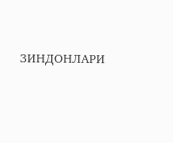ЗИНДОНЛАРИ